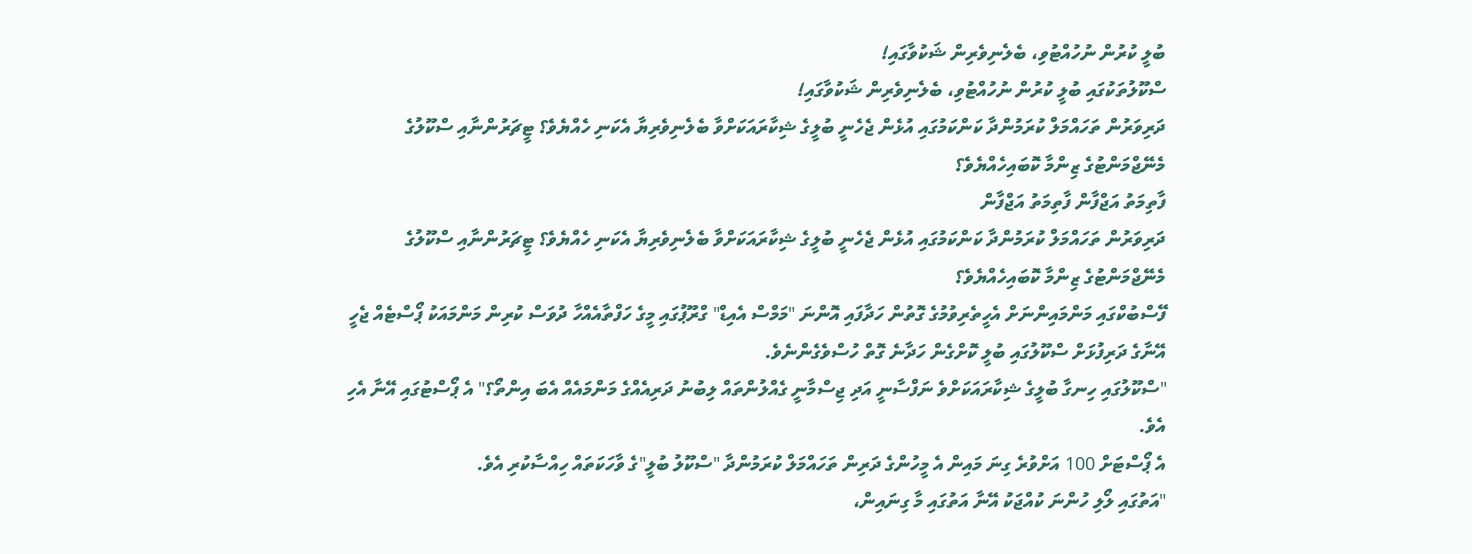ބުލީ ކުރުން ނުހުއްޓުވި، ބެލެނިވެރިން ޝަކުވާގައި!
ސްކޫލުތަކުގައި ބުލީ ކުރުން ނުހުއްޓުވި، ބެލެނިވެރިން ޝަކުވާގައި!
ދަރިވަރުން ތަހައްމަލް ކުރަމުންދާ ކަންކަމުގައި އުޅެން ޖެހެނީ ބުލީގެ ޝިކާރައަކަށްވާ ބެލެނިވެރިޔާ އެކަނި ހެއްޔެވެ؟ ޓީޗަރުންނާއި ސްކޫލުގެ މެނޭޖްމަންޓުގެ ޒިންމާ ކޮބައިހެއްޔެވެ؟
ފާތިމަތު އަޖްފާން ފާތިމަތު އަޖްފާން
ދަރިވަރުން ތަހައްމަލް ކުރަމުންދާ ކަންކަމުގައި އުޅެން ޖެހެނީ ބުލީގެ ޝިކާރައަކަށްވާ ބެލެނިވެރިޔާ އެކަނި ހެއްޔެވެ؟ ޓީޗަރުންނާއި ސްކޫލުގެ މެނޭޖްމަންޓުގެ ޒިންމާ ކޮބައިހެއްޔެވެ؟
ފޭސްބުކްގައި މަންމައިންނަށް އެހީތެރިވުމުގެ ގޮތުން ހަދާފައި އޮންނަ "މަމްސް އެއިޑް" ގްރޫޕުގައި މީގެ ހަފްތާއެއްހާ ދުވަސް ކުރިން މަންމައަކު ޕޯސްޓެއް ޖެހީ އޭނާގެ ދަރިފުޅަށް ސްކޫލުގައި ބުލީ ކޮށްގެން ހަދާނެ ގޮތް ހުސްވެގެންނެވެ.
"ސްކޫލުގައި ހިނގާ ބުލީގެ ޝިކާރައަކަށްވެ ނަފްސާނީ އަދި ޖިސްމާނީ ގެއްލުންތައް ލިބުނު ދަރިއެއްގެ މަންމައެއް އެބަ އިންތޯ؟" އެ ޕޯސްޓުގައި އޭނާ އެހި އެވެ.
އެ ޕޯސްޓަށް 100 އަށްވުރެ ގިނަ މައިން އެ މީހުންގެ ދަރިން ތަހައްމަލް ކުރަމުންދާ "ސްކޫލު ބުލީ"ގެ ވާހަކަތައް ހިއްސާކުރި އެވެ.
"އަތުގައި ލޯލި ހުންނަ ކުއްޖަކު އޭނާ އަތުގައި މާ ގިނައިން،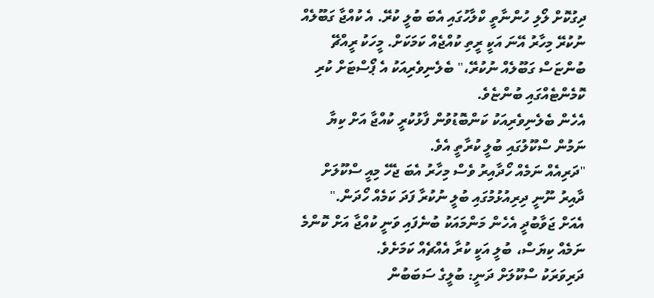ދިގުކޮށް ލޯލި ހުންނާތީ ކްލާހުގައި އެބަ ބުލީ ކުރޭ. އެ ކުއްޖާ ގަބޫލެއް ނުކުރޭ މިހާރު އޭނަ އަކީ ރީތި ކުއްޖެއް ކަމަކަށް. މީހަކު ރީއްޗޭ ބުންޏަސް ގަބޫލެއް ނުކުރޭ،" ބެލެނިވެރިއަކު އެ ޕޯސްޓަށް ކުރި ކޮމެންޓެއްގައި ބުންޏެވެ.
އެހެން ބެލެނިވެރިއަކު ކަންބޮޑުވުން ފާޅުކުރީ ކުއްޖާ އަށް ކިޔާ ނަމުން ސްކޫލުގައި ބުލީ ކުރާތީ އެވެ.
"ދަރިއެއް ނަމެއް ހޯދާއިރު ވެސް މިހާރު އެބަ ޖެހޭ މިއީ ސްކޫލަށް ދާއިރު ނޫނީ ދިރިއުޅުމުގައި ބުލީ ނުކުރާ ފަދަ ކަމެއް ހޯދަން."
އެއަށް ޖަވާބުދީ އެހެން މަންމައަކު ބުނެފައި ވަނީ ކުއްޖާ އަށް ކޮންމެ ނަމެއް ކިޔަސް، ބުލީ އަކީ ކުރާ އެއްޗެއް ކަމަށެވެ.
ދަރިވަރަކު ސްކޫލަށް ދަނީ: ބުލީގެ ސަބަބުން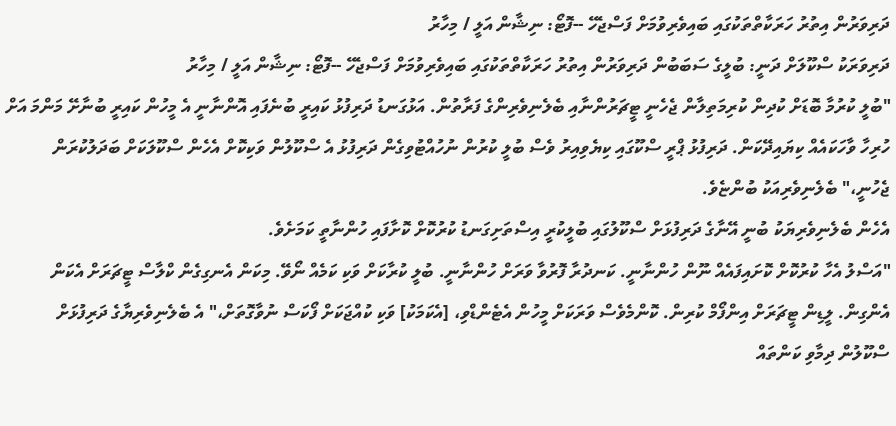ދަރިވަރުން އިތުރު ހަރަކާތްތަކުގައި ބައިވެރިވުމަށް ފަސްޖެހޭ --ފޮޓޯ: ނިޝާން އަލީ / މިހާރު
ދަރިވަރަކު ސްކޫލަށް ދަނީ: ބުލީގެ ސަބަބުން ދަރިވަރުން އިތުރު ހަރަކާތްތަކުގައި ބައިވެރިވުމަށް ފަސްޖެހޭ --ފޮޓޯ: ނިޝާން އަލީ / މިހާރު
"ބުލީ ކުރުމާ ބޮޑަށް ކުދިން ކުރިމަތިލާން ޖެހެނީ ޓީޗަރުންނާއި ބެލެނިވެރިންގެ ފަރާތުން. އަޅުގަނޑު ދަރިފުޅު ކައިރީ ބުނެފައި އޮންނާނީ އެ މީހުން ކައިރީ ބުނާށޭ މަންމަ އަށް ހުރިހާ ވާހަކައެއް ކިޔައިދޭކަން. ދަރިފުޅު ޕްރީ ސްކޫގައި ކިޔެވިއިރު ވެސް ބުލީ ކުރުން ނުހުއްޓުވިގެން ދަރިފުޅު އެ ސްކޫލުން ވަކިކޮށް އެހެން ސްކޫލަކަށް ބަދަލުކުރަން ޖެހުނީ،" ބެލެނިވެރިއަކު ބުންޏެވެ.
އެހެން ބެލެނިވެރިޔަކު ބުނީ އޭނާގެ ދަރިފުޅަށް ސްކޫލުގައި ބުލީކުރީ އިސްތަށިގަނޑު ކުރުކޮށް ކޮށާފައި ހުންނާތީ ކަމަށެވެ.
"އަސްލު އެހާ ކުރުކޮށް ކޮށައިފައެއް ނޫން ހުންނާނީ. ކަނދުރާ ފޮރުވާ ވަރަށް ހުންނާނީ. ބުލީ ކުރާކަށް ވަކި ކަމެއް ނޯވޭ. މިކަން އެނގިގެން ކްލާސް ޓީޗަރަށް އެކަން އެންގިން. ލީޑިން ޓީޗަރަށް އިންފޯމް ކުރިން. ކޮންމެވެސް ވަރަކަށް މީހުން އެޓެންޑްވި، [އެކަމަކު] ވަކި ކުއްޖަކަށް ފޯކަސް ނުވާގޮތަށް،" އެ ބެލެނިވެރިޔާގެ ދަރިފުޅަށް ސްކޫލުން ދިމާވި ކަންތައް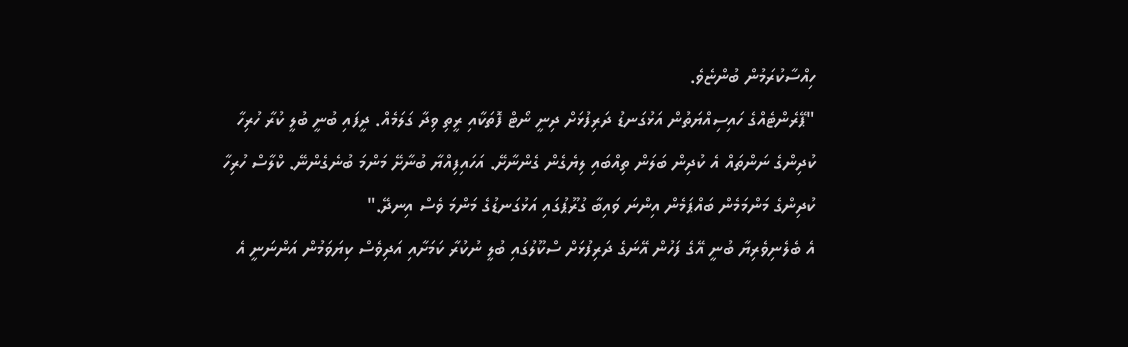ހިއްސާކުރަމުން ބުންޏެވެ.
"ޕޭރެންޓެއްގެ ހައިސިއްޔަތުން އަޅުގަނޑު ދަރިފުޅަށް ދިނީ ނޯޓް ފޮތަކާއި ރީތި ވިދާ ގަލަމެއް. ދީފައި ބުނީ ބުލީ ކުރާ ހުރިހާ ކުދިންގެ ނަންތައް އެ ކުދިން ބަލަން ތިއްބައި ލިޔެގެން ގެންނާށޭ. އަހައިފިއްޔާ ބުނާށޭ މަންމަ ބުނެގެންނޭ. ކްލާސް ހުރިހާ ކުދިންގެ މަންމަމެން ބައްޕަމެން އިންނަ ވައިބާ ގުރޫޕުގައި އަޅުގަނޑުގެ މަންމަ ވެސް އިނދޭ."
އެ ބެލެނިވެރިޔާ ބުނީ އޭގެ ފަހުން އޭނަގެ ދަރިފުޅަށް ސްކޫލުގައި ބުލީ ނުކުރާ ކަމަށާއި އަދިވެސް ކިޔަވަމުން އަންނަނީ އެ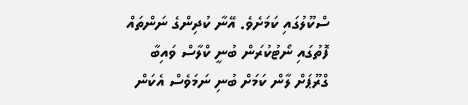ސްކޫލުގައި ކަމަށެވެ. އޭނާ ކުދިންގެ ނަންތައް ފޮތުގައި ނޯޓުކުރަން ބުނީ ކްލާސް ވައިބާ ގްރޫޕަށް ލާން ކަމަށް ބުނި ނަމަވެސް އެކަން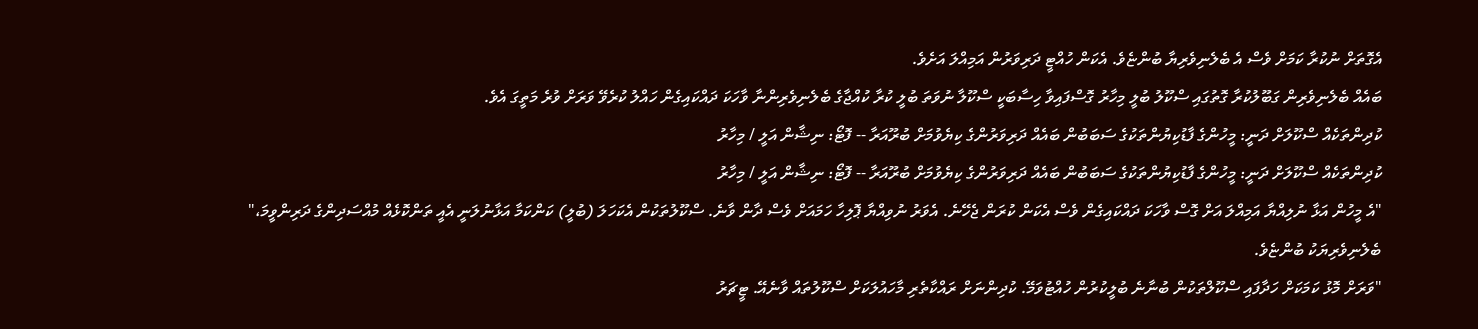އެގޮތަށް ނުކުރާ ކަމަށް ވެސް އެ ބެލެނިވެރިޔާ ބުންޏެވެ. އެކަން ހުއްޓީ ދަރިވަރުން އަމިއްލަ އަށެވެ.
ބައެއް ބެލެނިވެރިން ގަބޫލުކުރާ ގޮތުގައި ސްކޫލު ބުލީ މިހާރު ގޮސްފައިވާ ހިސާބަކީ ސްކޫލާ ނުވަތަ ބުލީ ކުރާ ކުއްޖާގެ ބެލެނިވެރިންނާ ވާހަކަ ދައްކައިގެން ހައްލު ކުރެވޭ ވަރަށް ވުރެ މަތީގަ އެވެ.
ކުދިންތަކެއް ސްކޫލަށް ދަނީ: މީހުންގެ ފާޑުކިޔުންތަކުގެ ސަބަބުން ބައެއް ދަރިވަރުންގެ ކިޔެވުމަށް ބުރޫއަރާ -- ފޮޓޯ: ނިޝާން އަލީ / މިހާރު
ކުދިންތަކެއް ސްކޫލަށް ދަނީ: މީހުންގެ ފާޑުކިޔުންތަކުގެ ސަބަބުން ބައެއް ދަރިވަރުންގެ ކިޔެވުމަށް ބުރޫއަރާ -- ފޮޓޯ: ނިޝާން އަލީ / މިހާރު
"އެ މީހުން އަޅާ ނުލިއްޔާ އަމިއްލަ އަށް ގޮސް ވާހަކަ ދައްކައިގެން ވެސް އެކަން ކުރަން ޖެހޭނެ. އެވަރު ނުވިއްޔާ ޕޮލިހާ ހަމައަށް ވެސް ދާން ވާނެ. ސްކޫލުތަކުން އެކަހަލަ (ބުލީ) ކަންކަމާ އަޅާނުލަނީ އެއީ ތަންކޮޅެއް މުއްސަދިންގެ ދަރިންވީމަ،" ބެލެނިވެރިޔަކު ބުންޏެވެ.
"ވަރަށް މޮޅު ކަމަކަށް ހަދާފައި ސްކޫލްތަކުން ބުނާނެ ބުލީކުރުން ހުއްޓުވަމޭ. ކުދިންނަށް ރައްކާތެރި މާހައުލަކަށް ސްކޫލުތައް ވާނެއޭ. ޓީޗަރު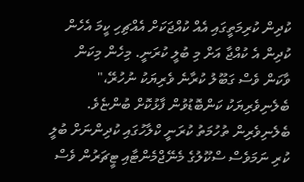ކުދިން ކުރިމަތީގައި އެއް ކުއްޖަކަށް އެއްޗިހި ކީމަ އެހެން ކުދިން އެ ކުއްޖާ އަށް މި ބުލީ ކުރަނީ. މިހެން މިކަން ވާކަން ވެސް ގަބޫލު ކުރާނެ ވެރިޔަކު ނުހުރޭ،" ބެލެނިވެރިޔަކު ކަންބޮޑުވުން ފާޅުކޮށް ބުންޏެވެ.
ބެލެނިވެރިން ތުހުމަތު ކުރަނީ ކްލާހުގައި ކުދިންނަށް ބުލީ ކުރި ނަމަވެސް ސްކޫލުގެ މެނޭޖްމެންޓާއި ޓީޗަރުން ވެސް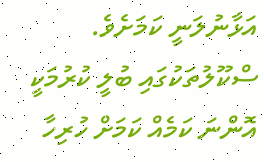އަޅާނުލަނީ ކަމަށެވެ.
ސްކޫލުތަކުގައި ބުލީ ކުރުމަކީ އޮންނަ ކަމެއް ކަމަށް ހުރިހާ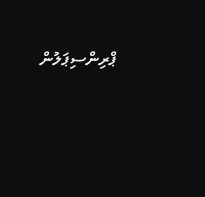ޕްރިންސިޕަލުން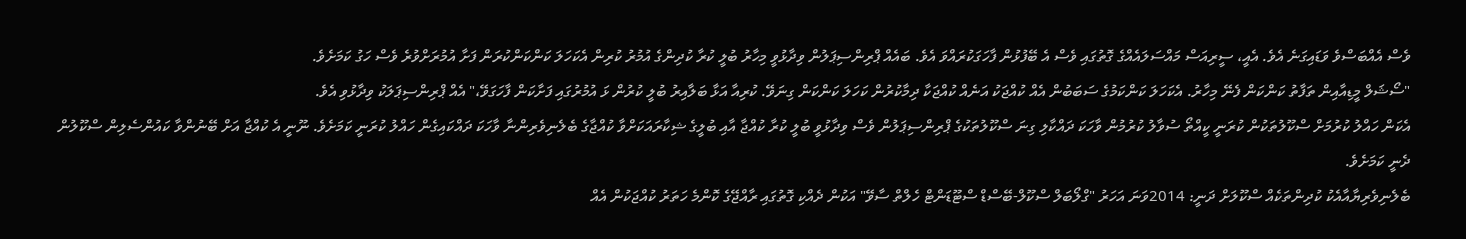ވެސް އެއްބަސްވެ ވަޑައިގަނެ އެވެ. އެއީ، ސީރިއަސް މައްސަލައެއްގެ ގޮތުގައި ވެސް އެ ބޭފުޅުން ފާހަގަކުރައްވަ އެވެ. ބައެއް ޕްރިންސިޕަލުން ވިދާޅުވީ މިހާރު ބުލީ ކުރާ ކުދިންގެ އުމުރު ކުރިން އެކަހަލަ ކަންކަންކުރަން ފަށާ އުމުރަށްވުރެ ވެސް ހަގު ކަމަށެވެ.
"ސޯޝަލް މީޑިއާއިން ތަފާތު ކަންކަން ފެނޭ މިހާރު. އެކަހަލަ ކަންކަމުގެ ސަބަބުން އެއް ކުއްޖަކު އަނެއް ކުއްޖަކާ ދިމާކުރުން ކަހަލަ ކަންކަން ގިނަވޭ. ކުރިއާ އަޅާ ބަލާއިރު ބުލީ ކުރުން ޅަ އުމުރުގައި ފަށާކަން ފާހަގަވޭ،" އެއް ޕްރިންސިޕަލަކު ވިދާޅުވި އެވެ.
އެކަން ހައްލު ކުރުމަށް ސްކޫލުތަކުން ކުރަނީ ކީއްތޯ ސުވާލު ކުރުމުން ވާހަކަ ދައްކާލި ގިނަ ސްކޫލުތަކުގެ ޕްރިންސިޕަލުން ވެސް ވިދާޅުވީ ބުލީ ކުރާ ކުއްޖާ އާއި ބުލީގެ ޝިކާރައަކަށްވާ ކުއްޖާގެ ބެލެނިވެރިންނާ ވާހަކަ ދައްކައިގެން ހައްލު ކުރަނީ ކަމަށެވެ. ނޫނީ އެ ކުއްޖާ އަށް ބޭނުންވާ ކައުންސެލިން ސްކޫލުން ދެނީ ކަމަށެވެ.
ބެލެނިވެރިޔާއާއެކު ކުދިންތަކެއް ސްކޫލަށް ދަނީ: 2014ވަނަ އަހަރު "ގްލޯބަލް ސްކޫލް-ބޭސްޑް ސްޓޫޑަންޓް ހެލްތް ސާވޭ" އަކުން ދެއްކި ގޮތުގައި ރާއްޖޭގެ ކޮންމެ ހަތަރު ކުއްޖަކުން އެއް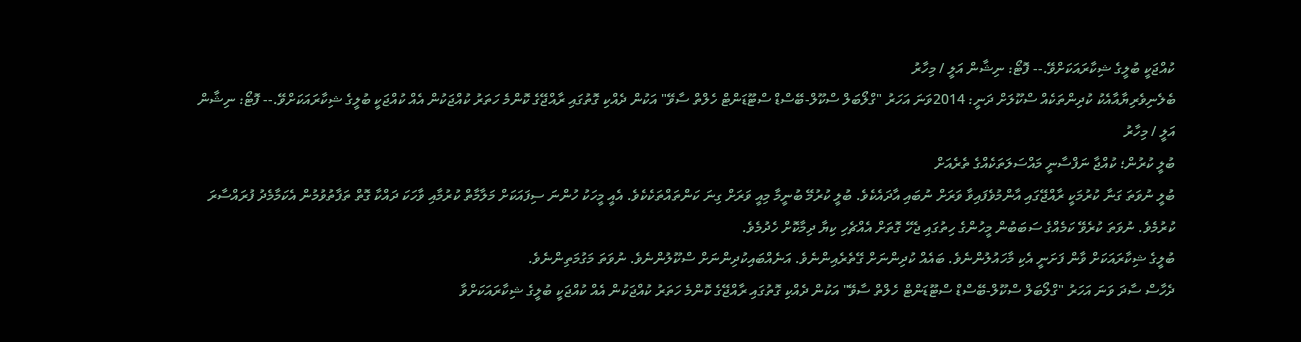ކުއްޖަކީ ބުލީގެ ޝިކާރައަކަށްވޭ.-- ފޮޓޯ: ނިޝާން އަލީ / މިހާރު
ބެލެނިވެރިޔާއާއެކު ކުދިންތަކެއް ސްކޫލަށް ދަނީ: 2014ވަނަ އަހަރު "ގްލޯބަލް ސްކޫލް-ބޭސްޑް ސްޓޫޑަންޓް ހެލްތް ސާވޭ" އަކުން ދެއްކި ގޮތުގައި ރާއްޖޭގެ ކޮންމެ ހަތަރު ކުއްޖަކުން އެއް ކުއްޖަކީ ބުލީގެ ޝިކާރައަކަށްވޭ.-- ފޮޓޯ: ނިޝާން އަލީ / މިހާރު
ބުލީ ކުރުން؛ ކުއްޖާ ނަފްސާނީ މައްސަލަތަކެއްގެ ތެރެއަށް
ބުލީ ނުވަތަ ގަނާ ކުރުމަކީ ރާއްޖޭގައި އާންމުވެފައިވާ ވަރަށް ނުބައި އާދައެކެވެ. ބުލީ ކުރުމޭ ބުނީމާ މިއީ ވަރަށް ގިނަ ކަންތައްތަކެކެވެ. އެއީ މީހަކު ހުންނަ ސިފައަކަށް މަލާމާތް ކުރުމާއި ވާހަކަ ދައްކާ ގޮތް ތަފާތުވުމުން އެކަމާމެދު ފުރައްސާރަ ކުރުމެވެ. ނުވަތަ ކުރެވޭ ކަމެއްގެ ސަބަބުން މީހުންގެ ހިތުގައި ޖެހޭ ގޮތަށް އެއްޗެހި ކިޔާ ދިމާކޮށް ހެދުމެވެ.
ބުލީގެ ޝިކާރައަކަށް ވާން ފަށަނީ އެކި މާހައުލުންނެވެ. ބައެއް ކުދިންނަށް ގޭތެރެއިންނެވެ. އަނެއްބައިކުދިންނަށް ސްކޫލުންނެވެ. ނުވަތަ މަގުމަތިންނެވެ.
ދެހާސް ސާދަ ވަނަ އަހަރު "ގްލޯބަލް ސްކޫލް-ބޭސްޑް ސްޓޫޑަންޓް ހެލްތް ސާވޭ" އަކުން ދެއްކި ގޮތުގައި ރާއްޖޭގެ ކޮންމެ ހަތަރު ކުއްޖަކުން އެއް ކުއްޖަކީ ބުލީގެ ޝިކާރައަކަށްވާ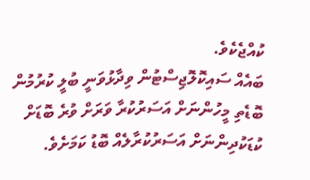ކުއްޖެކެވެ.
ބައެއް ސައިކޮލޮޖިސްޓުން ވިދާޅުވަނީ ބުލީ ކުރުމުން ބޮޑެތި މީހުންނަށް އަސަރުކުރާ ވަރަށް ވުރެ ބޮޑަށް ކުޑަކުދިންނަށް އަސަރުކުރާލެއް ބޮޑު ކަމަށެވެ.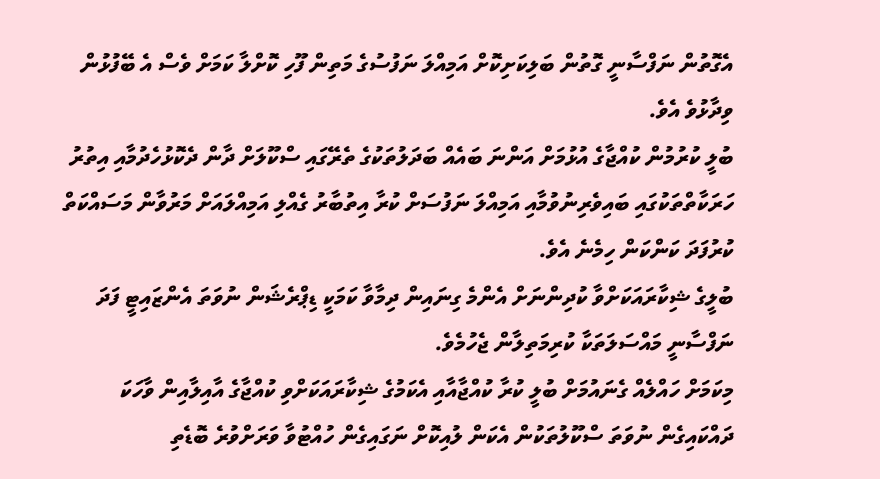އެގޮތުން ނަފްސާނީ ގޮތުން ބަލިކަށިކޮށް އަމިއްލަ ނަފުސުގެ މަތިން ފޫހި ކޮށްލާ ކަމަށް ވެސް އެ ބޭފުޅުން ވިދާޅުވެ އެވެ.
ބުލީ ކުރުމުން ކުއްޖާގެ އުޅުމަށް އަންނަ ބައެއް ބަދަލުތަކުގެ ތެރޭގައި ސްކޫލަށް ދާން ދެކޮޅުހެދުމާއި އިތުރު ހަރަކާތްތަކުގައި ބައިވެރިނުވުމާއި އަމިއްލަ ނަފުސަށް ކުރާ އިތުބާރު ގެއްލި އަމިއްލައަށް މަރުވާން މަސައްކަތް ކުރުފަދަ ކަންކަން ހިމެނެ އެވެ.
ބުލީގެ ޝިކާރައަކަށްވާ ކުދިންނަށް އެންމެ ގިނައިން ދިމާވާ ކަމަކީ ޑިޕްރެޝަން ނުވަތަ އެންޒައިޓީ ފަދަ ނަފްސާނީ މައްސަލަތަކާ ކުރިމަތިލާން ޖެހުމެވެ.
މިކަމަށް ހައްލެއް ގެނައުމަށް ބުލީ ކުރާ ކުއްޖާއާއި އެކަމުގެ ޝިކާރައަކަށްވި ކުއްޖާގެ އާއިލާއިން ވާހަކަ ދައްކައިގެން ނުވަތަ ސްކޫލުތަކުން އެކަން ލުއިކޮށް ނަގައިގެން ހުއްޓުވާ ވަރަށްވުރެ ބޮޑެތި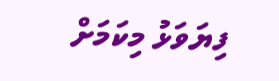ފިޔަވަޅު މިކަމަށް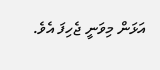އަޅަން މިވަނީ ޖެހިފަ އެވެ.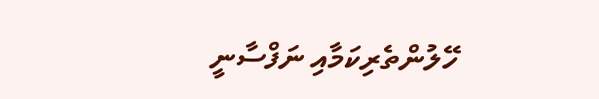ހޭލުންތެރިކަމާއި ނަފްސާނީ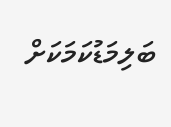ބަލިމަޑުކަމަކަށް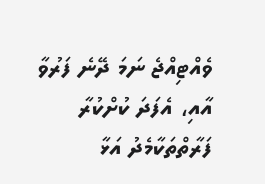ވެއްޓިއްޖެ ނަމަ ދޭނެ ފަރުވާ އާއި، އެފަދަ ކުށްކުރާ ފަރާތްތަކާމެދު އަޅާ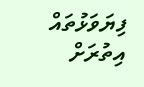ފިޔަވަޅުތައް އިތުރަށް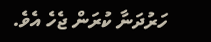ހަރުދަނާ ކުރަން ޖެހެ އެވެ.